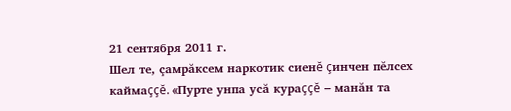21 сентября 2011 г.
Шел те, çамрăксем наркотик сиенĕ çинчен пĕлсех каймаççĕ. «Пурте унпа усă кураççĕ – манăн та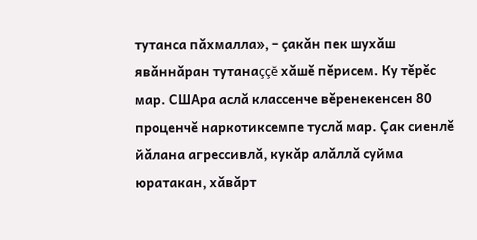тутанса пăхмалла», – çакăн пек шухăш явăннăран тутанаççĕ хăшĕ пĕрисем. Ку тĕрĕс мар. СШАра аслă классенче вĕренекенсен 80 проценчĕ наркотиксемпе туслă мар. Çак сиенлĕ йăлана агрессивлă, кукăр алăллă суйма юратакан, хăвăрт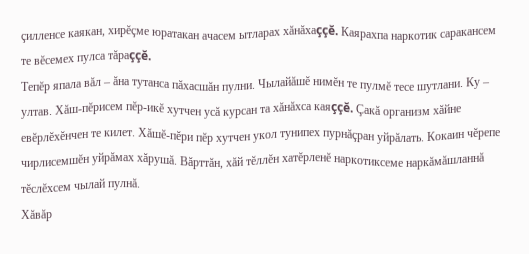çилленсе каякан, хирĕçме юратакан ачасем ытларах хăнăхаççĕ. Каярахпа наркотик саракансем те вĕсемех пулса тăраççĕ.
Тепĕр япала вăл – ăна тутанса пăхасшăн пулни. Чылайăшĕ нимĕн те пулмĕ тесе шутлани. Ку – ултав. Хăш-пĕрисем пĕр-икĕ хутчен усă курсан та хăнăхса каяççĕ. Çакă организм хăйне евĕрлĕхĕнчен те килет. Хăшĕ-пĕри пĕр хутчен укол тунипех пурнăçран уйрăлать. Кокаин чĕрепе чирлисемшĕн уйрăмах хăрушă. Вăрттăн, хăй тĕллĕн хатĕрленĕ наркотиксеме наркăмăшланнă тĕслĕхсем чылай пулнă.
Хăвăр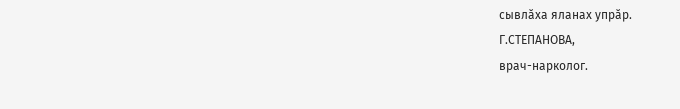сывлăха яланах упрăр.
Г.СТЕПАНОВА,
врач-нарколог.